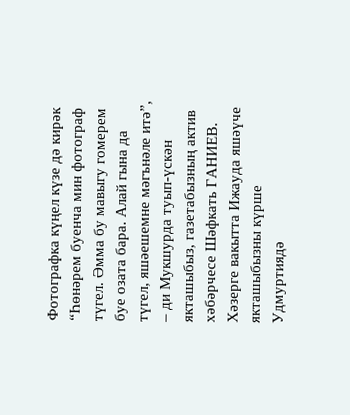Фотографка күңел күзе дә кирәк
“Һөнәрем буенча мин фотограф түгел. Әмма бу мавыгу гомерем буе озата бара. Алай гына да түгел, яшәешемне мәгънәле итә”, – ди Мукшурда туып-үскән якташыбыз, газетабызның актив хәбәрчесе Шәфкать ГАНИЕВ.
Хәзерге вакытта Ижауда яшәүче якташыбызны күрше Удмуртиядә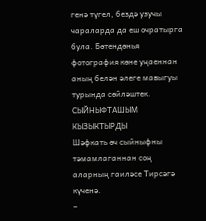генә түгел, бездә узучы чараларда да еш очратырга була. Бөтендөнья фотография көне уңаеннан аның белән әлеге мавыгуы турында сөйләштек.
СЫЙНЫФТАШЫМ КЫЗЫКТЫРДЫ
Шәфкать өч сыйныфны тәмамлаганнан соң аларның гаиләсе Тирсәгә күченә.
–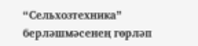“Сельхозтехника” берләшмәсенең гөрләп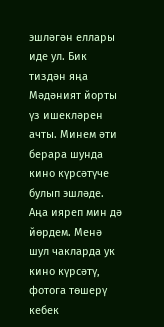эшләгән еллары иде ул. Бик тиздән яңа Мәдәният йорты үз ишекләрен ачты. Минем әти берара шунда кино күрсәтүче булып эшләде. Аңа ияреп мин дә йөрдем. Менә шул чакларда ук кино күрсәтү, фотога төшерү кебек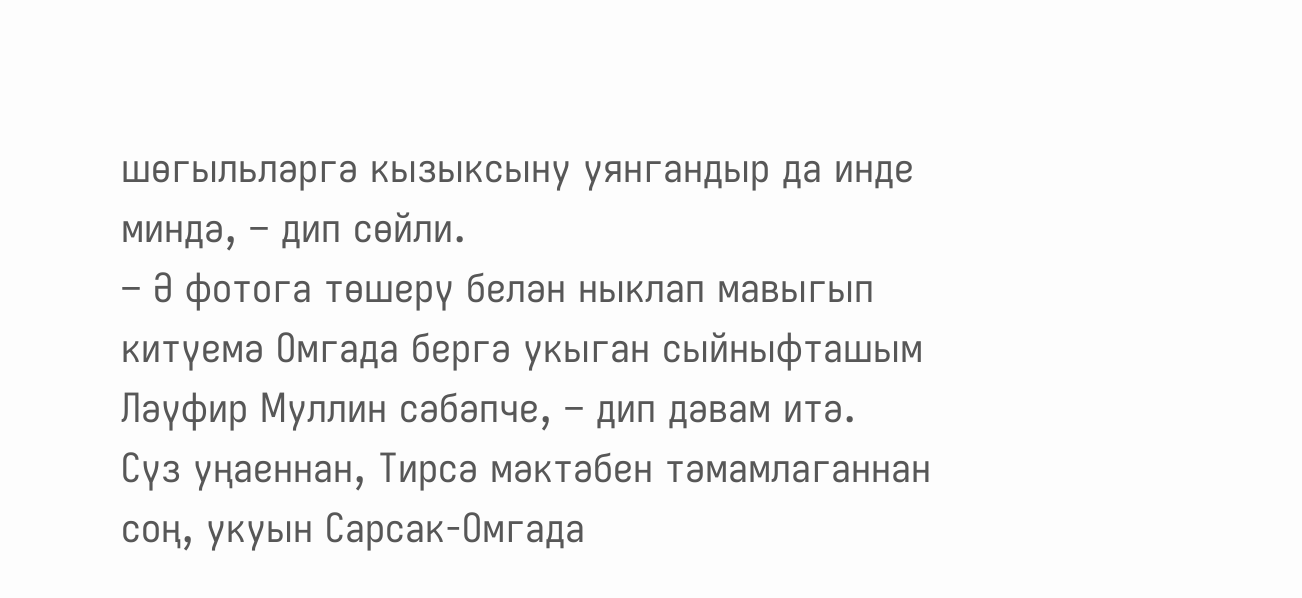шөгыльләргә кызыксыну уянгандыр да инде миндә, – дип сөйли.
– Ә фотога төшерү белән ныклап мавыгып китүемә Омгада бергә укыган сыйныфташым Ләүфир Муллин сәбәпче, – дип дәвам итә.
Сүз уңаеннан, Тирсә мәктәбен тәмамлаганнан соң, укуын Сарсак-Омгада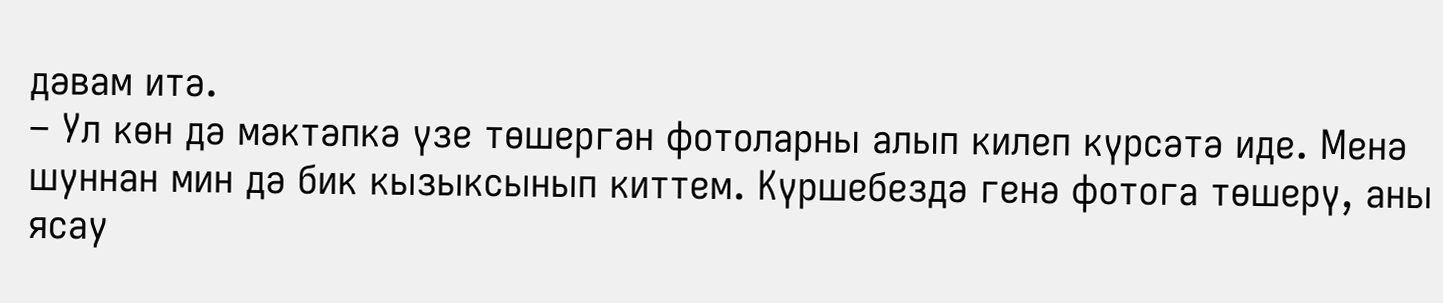дәвам итә.
– Ул көн дә мәктәпкә үзе төшергән фотоларны алып килеп күрсәтә иде. Менә шуннан мин дә бик кызыксынып киттем. Күршебездә генә фотога төшерү, аны ясау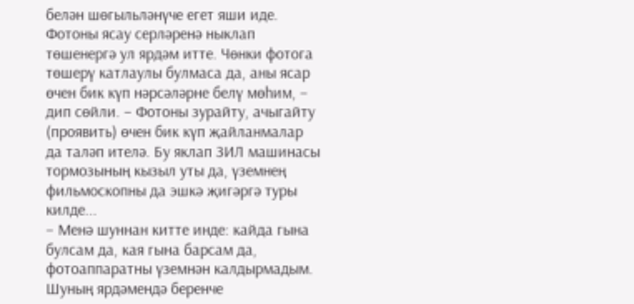белән шөгыльләнүче егет яши иде. Фотоны ясау серләренә ныклап төшенергә ул ярдәм итте. Чөнки фотога төшерү катлаулы булмаса да, аны ясар өчен бик күп нәрсәләрне белү мөһим, – дип сөйли. – Фотоны зурайту, ачыгайту (проявить) өчен бик күп җайланмалар да таләп ителә. Бу яклап ЗИЛ машинасы тормозының кызыл уты да, үземнең фильмоскопны да эшкә җигәргә туры килде...
– Менә шуннан китте инде: кайда гына булсам да, кая гына барсам да, фотоаппаратны үземнән калдырмадым. Шуның ярдәмендә беренче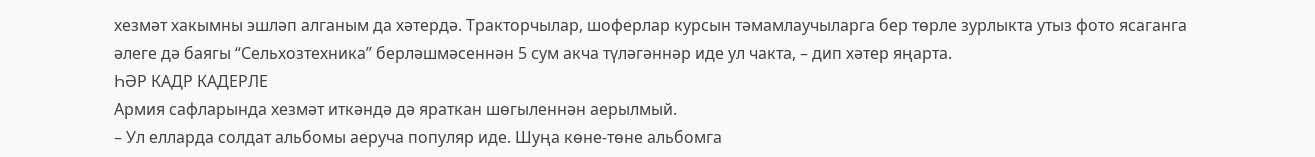хезмәт хакымны эшләп алганым да хәтердә. Тракторчылар, шоферлар курсын тәмамлаучыларга бер төрле зурлыкта утыз фото ясаганга әлеге дә баягы “Сельхозтехника” берләшмәсеннән 5 сум акча түләгәннәр иде ул чакта, – дип хәтер яңарта.
ҺӘР КАДР КАДЕРЛЕ
Армия сафларында хезмәт иткәндә дә яраткан шөгыленнән аерылмый.
– Ул елларда солдат альбомы аеруча популяр иде. Шуңа көне-төне альбомга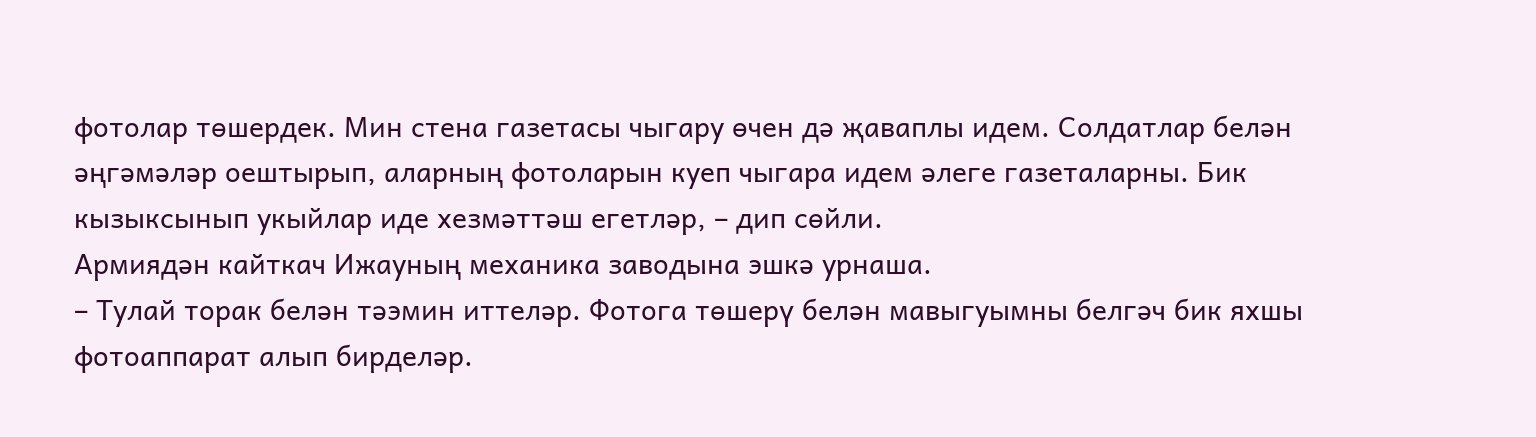фотолар төшердек. Мин стена газетасы чыгару өчен дә җаваплы идем. Солдатлар белән әңгәмәләр оештырып, аларның фотоларын куеп чыгара идем әлеге газеталарны. Бик кызыксынып укыйлар иде хезмәттәш егетләр, – дип сөйли.
Армиядән кайткач Ижауның механика заводына эшкә урнаша.
– Тулай торак белән тәэмин иттеләр. Фотога төшерү белән мавыгуымны белгәч бик яхшы фотоаппарат алып бирделәр.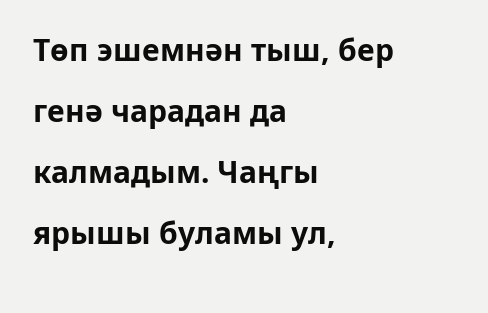Төп эшемнән тыш, бер генә чарадан да калмадым. Чаңгы ярышы буламы ул,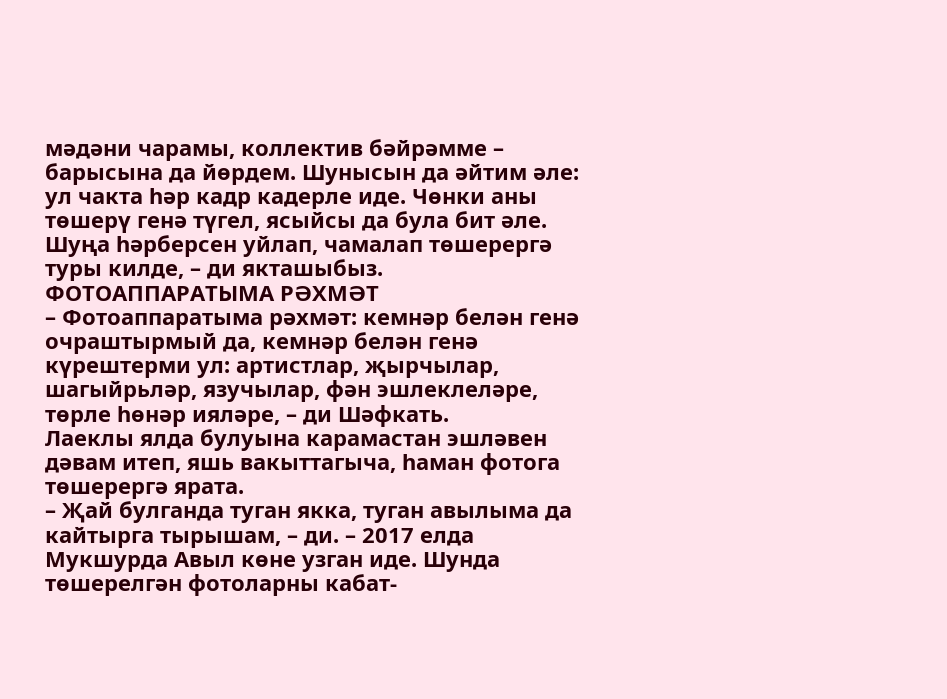мәдәни чарамы, коллектив бәйрәмме – барысына да йөрдем. Шунысын да әйтим әле: ул чакта һәр кадр кадерле иде. Чөнки аны төшерү генә түгел, ясыйсы да була бит әле. Шуңа һәрберсен уйлап, чамалап төшерергә туры килде, – ди якташыбыз.
ФОТОАППАРАТЫМА РӘХМӘТ
– Фотоаппаратыма рәхмәт: кемнәр белән генә очраштырмый да, кемнәр белән генә күрештерми ул: артистлар, җырчылар, шагыйрьләр, язучылар, фән эшлеклеләре, төрле һөнәр ияләре, – ди Шәфкать.
Лаеклы ялда булуына карамастан эшләвен дәвам итеп, яшь вакыттагыча, һаман фотога төшерергә ярата.
– Җай булганда туган якка, туган авылыма да кайтырга тырышам, – ди. – 2017 елда Мукшурда Авыл көне узган иде. Шунда төшерелгән фотоларны кабат-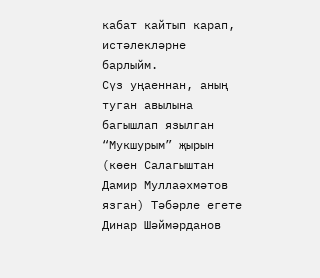кабат кайтып карап, истәлекләрне барлыйм.
Сүз уңаеннан, аның туган авылына багышлап язылган “Мукшурым” җырын (көен Салагыштан Дамир Муллаәхмәтов язган) Тәбәрле егете Динар Шәймәрданов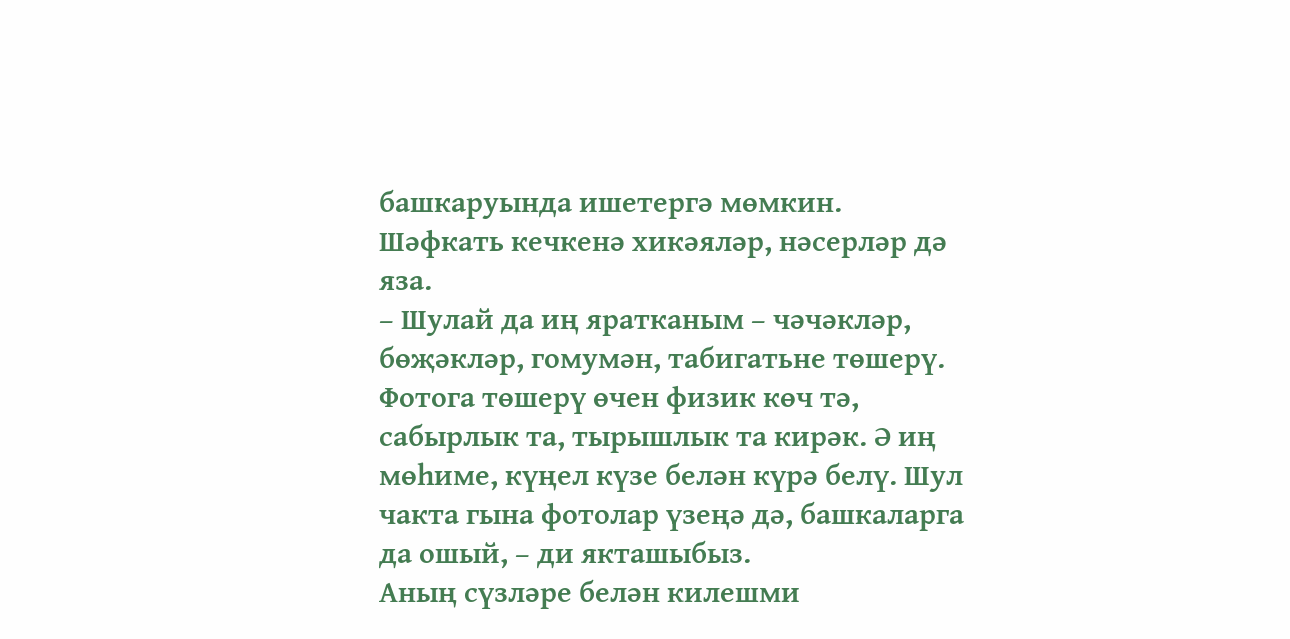башкаруында ишетергә мөмкин. Шәфкать кечкенә хикәяләр, нәсерләр дә яза.
– Шулай да иң яратканым – чәчәкләр, бөҗәкләр, гомумән, табигатьне төшерү. Фотога төшерү өчен физик көч тә, сабырлык та, тырышлык та кирәк. Ә иң мөһиме, күңел күзе белән күрә белү. Шул чакта гына фотолар үзеңә дә, башкаларга да ошый, – ди якташыбыз.
Аның сүзләре белән килешми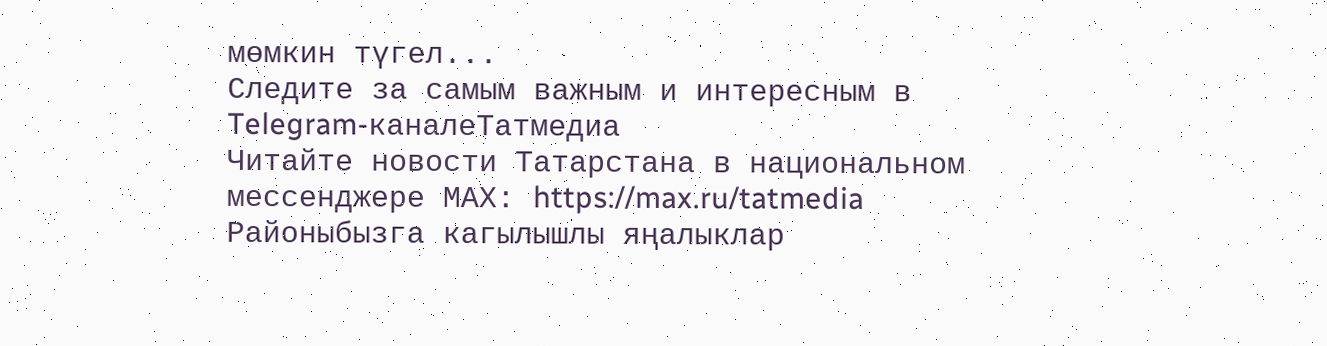мөмкин түгел...
Следите за самым важным и интересным в Telegram-каналеТатмедиа
Читайте новости Татарстана в национальном мессенджере MАХ: https://max.ru/tatmedia
Районыбызга кагылышлы яңалыклар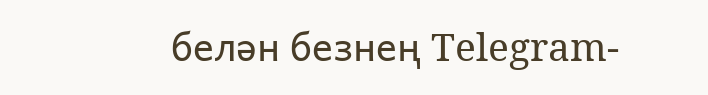белән безнең Telegram-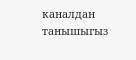каналдан танышыгыз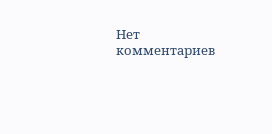Нет комментариев